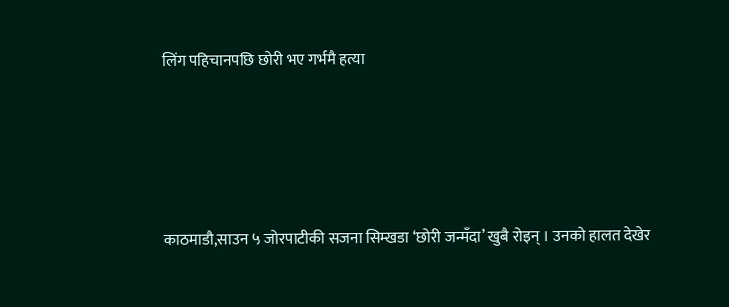लिंग पहिचानपछि छोरी भए गर्भमै हत्या




काठमाडौ,साउन ५ जोरपाटीकी सजना सिम्खडा ‘छोरी जन्मँदा’ खुबै रोइन् । उनको हालत देखेर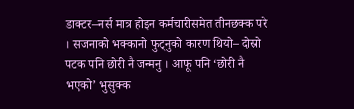डाक्टर–नर्स मात्र होइन कर्मचारीसमेत तीनछक्क परे । सजनाको भक्कानो फुट्नुको कारण थियो– दोस्रो पटक पनि छोरी नै जन्मनु । आफू पनि ‘छोरी नै भएको’ भुसुक्क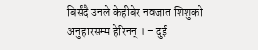बिर्संदै उनले केहीबेर नवजात शिशुको अनुहारसम्म हेरिनन् । – दुई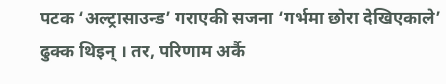पटक ‘अल्ट्रासाउन्ड’ गराएकी सजना ‘गर्भमा छोरा देखिएकाले’ ढुक्क थिइन् । तर, परिणाम अर्कै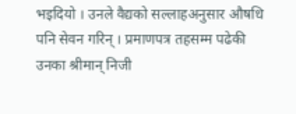भइदियो । उनले वैद्यको सल्लाहअनुसार औषधि पनि सेवन गरिन् । प्रमाणपत्र तहसम्म पढेकी उनका श्रीमान् निजी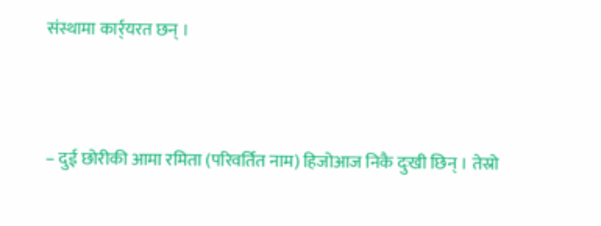संस्थामा कार्र्यरत छन् ।




– दुई छोरीकी आमा रमिता (परिवर्तित नाम) हिजोआज निकै दुःखी छिन् । तेस्रो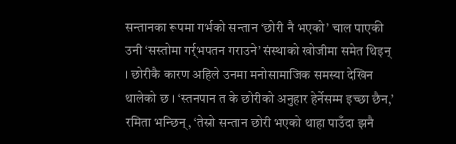सन्तानका रूपमा गर्भको सन्तान ‘छोरी नै भएको’ चाल पाएकी उनी ‘सस्तोमा गर्र्भपतन गराउने’ संस्थाको खोजीमा समेत थिइन् । छोरीकै कारण अहिले उनमा मनोसामाजिक समस्या देखिन थालेको छ । ‘स्तनपान त के छोरीको अनुहार हेर्नेसम्म इच्छा छैन,’ रमिता भन्छिन्, ‘तेस्रो सन्तान छोरी भएको थाहा पाउँदा झनै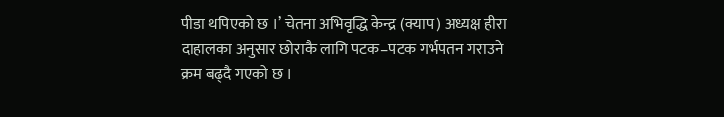पीडा थपिएको छ ।’ चेतना अभिवृद्धि केन्द्र (क्याप) अध्यक्ष हीरा दाहालका अनुसार छोराकै लागि पटक–पटक गर्भपतन गराउने क्रम बढ्दै गएको छ ।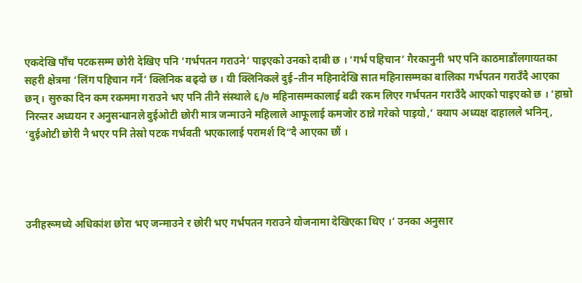एकदेखि पाँच पटकसम्म छोरी देखिए पनि ‘गर्भपतन गराउने’ पाइएको उनको दाबी छ । ‘गर्भ पहिचान’ गैरकानुनी भए पनि काठमाडौंलगायतका सहरी क्षेत्रमा ‘लिंग पहिचान गर्ने’ क्लिनिक बढ्दो छ । यी क्लिनिकले दुई–तीन महिनादेखि सात महिनासम्मका बालिका गर्भपतन गराउँदै आएका छन् । सुरुका दिन कम रकममा गराउने भए पनि तीनै संस्थाले ६/७ महिनासम्मकालाई बढी रकम लिएर गर्भपतन गराउँदै आएको पाइएको छ । ‘हाम्रो निरन्तर अध्ययन र अनुसन्धानले दुईओटी छोरी मात्र जन्माउने महिलाले आफूलाई कमजोर ठान्ने गरेको पाइयो,’ क्याप अध्यक्ष दाहालले भनिन्, ‘दुईओटी छोरी नै भएर पनि तेस्रो पटक गर्भवती भएकालाई परामर्श दि“दै आएका छौं ।




उनीहरूमध्ये अधिकांश छोरा भए जन्माउने र छोरी भए गर्भपतन गराउने योजनामा देखिएका थिए ।’ उनका अनुसार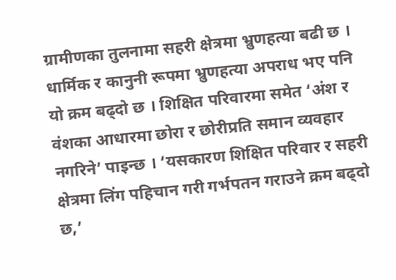ग्रामीणका तुलनामा सहरी क्षेत्रमा भ्रुणहत्या बढी छ । धार्मिक र कानुनी रूपमा भ्रुणहत्या अपराध भए पनि यो क्रम बढ्दो छ । शिक्षित परिवारमा समेत ‘अंश र वंशका आधारमा छोरा र छोरीप्रति समान व्यवहार नगरिने’ पाइन्छ । ‘यसकारण शिक्षित परिवार र सहरी क्षेत्रमा लिंग पहिचान गरी गर्भपतन गराउने क्रम बढ्दो छ,’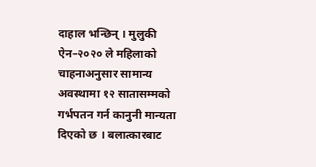दाहाल भन्छिन् । मुलुकी ऐन–२०२० ले महिलाको चाहनाअनुसार सामान्य अवस्थामा १२ सातासम्मको गर्भपतन गर्न कानुनी मान्यता दिएको छ । बलात्कारबाट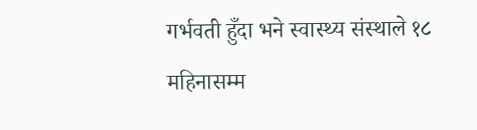गर्भवती हुँदा भने स्वास्थ्य संस्थाले १८ महिनासम्म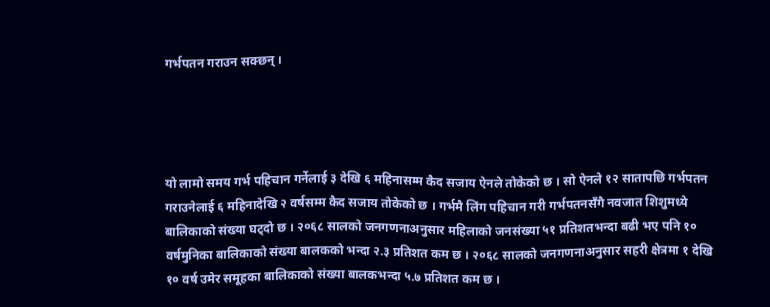गर्भपतन गराउन सक्छन् ।




यो लामो समय गर्भ पहिचान गर्नेलाई ३ देखि ६ महिनासम्म कैद सजाय ऐनले तोकेको छ । सो ऐनले १२ सातापछि गर्भपतन गराउनेलाई ६ महिनादेखि २ वर्षसम्म कैद सजाय तोकेको छ । गर्भमै लिंग पहिचान गरी गर्भपतनसँगै नवजात शिशुमध्ये बालिकाको संख्या घट्दो छ । २०६८ सालको जनगणनाअनुसार महिलाको जनसंख्या ५१ प्रतिशतभन्दा बढी भए पनि १० वर्षमुनिका बालिकाको संख्या बालकको भन्दा २.३ प्रतिशत कम छ । २०६८ सालको जनगणनाअनुसार सहरी क्षेत्रमा १ देखि १० वर्ष उमेर समूहका बालिकाको संख्या बालकभन्दा ५‍.७ प्रतिशत कम छ ।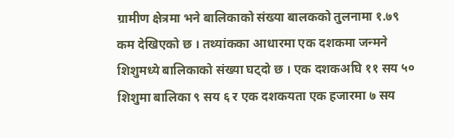ग्रामीण क्षेत्रमा भने बालिकाको संख्या बालकको तुलनामा १.७९ कम देखिएको छ । तथ्यांकका आधारमा एक दशकमा जन्मने शिशुमध्ये बालिकाको संख्या घट्दो छ । एक दशकअघि ११ सय ५० शिशुमा बालिका ९ सय ६ र एक दशकयता एक हजारमा ७ सय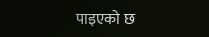पाइएको छ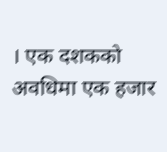। एक दशकको अवधिमा एक हजार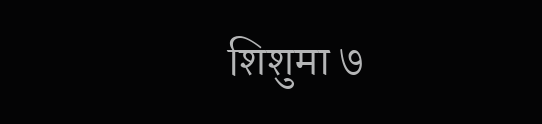शिशुमा ७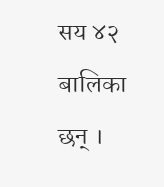सय ४२ बालिका छन् ।